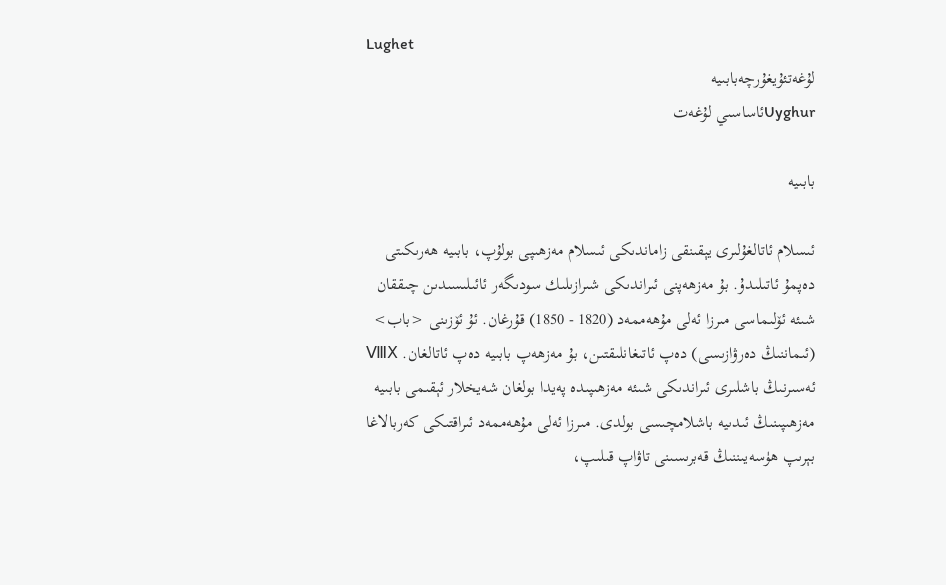Lughet
لۇغەتئۇيغۇرچەبابىيە
Uyghurئاساسىي لۇغەت

بابىيە

ئىسلام ئاتالغۇلىرى يېقىنقى زاماندىكى ئىسلام مەزھىپى بولۇپ، بابىيە ھەرىكىتى دەپمۇ ئاتىلىدۇ. بۇ مەزھەپنى ئىراندىكى شىرازىلىك سودىگەر ئائىلىسىدىن چىققان شىئە ئۆلىماسى مىرزا ئەلى مۇھەممەد (1820 - 1850) قۇرغان. ئۇ ئۆزىنى <باب> (ئىماننىڭ دەرۋازىسى) دەپ ئاتىغانلىقتىن، بۇ مەزھەپ بابىيە دەپ ئاتالغان. ⅧⅩ ئەسىرنىڭ باشلىرى ئىراندىكى شىئە مەزھىپىدە پەيدا بولغان شەيخلار ئېقىمى بابىيە مەزھىپىنىڭ ئىدىيە باشلامچىسى بولدى. مىرزا ئەلى مۇھەممەد ئىراقتىكى كەربالاغا بېرىپ ھۈسەيىننىڭ قەبرىسىنى تاۋاپ قىلىپ،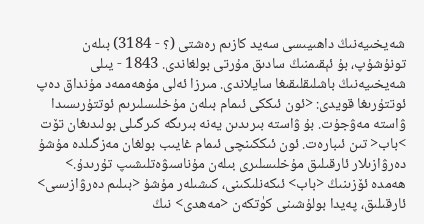شەيخىيەنىڭ داھىيىسى سەيد كازىم رەشتى (؟ - 3184) بىلەن تونۇشۇپ، بۇ ئېقىمنىڭ سادىق مۇرتى بولغاندى. 1843 - يىلى شەيخىيەنىڭ باشلىقلىقىغا سايلاندى. مىرزا ئەلى مۇھەممەد مۇنداق دەپ ئوتتۇرىغا قويدى: <ئون ئىككى ئىمام بىلەن مۇخلىسلىرىم ئوتتۇرىسىدا ۋاستە مەۋجۇت. بۇ ۋاستە بىرىدىن يەنە بىرىگە كىرگىلى بولىدىغان تۆت >باب< تىن ئىبارەت. ئون ئىككىنچى ئىمام غايىب بولغان مەزگىلدە مۇشۇ دەرۋازىلار ئارقىلىق مۇخلىسلىرى بىلەن مۇناسىۋەتلىشىپ تۇرىدۇ.> ھەمدە ئۆزىنىڭ <باب> ئىكەنلىكىنى، كىشىلەر مۇشۇ <بىلىم دەرۋازىسى> ئارقىلىق، پەيدا بولۇشىنى كۈتكەن <مەھدى> نىڭ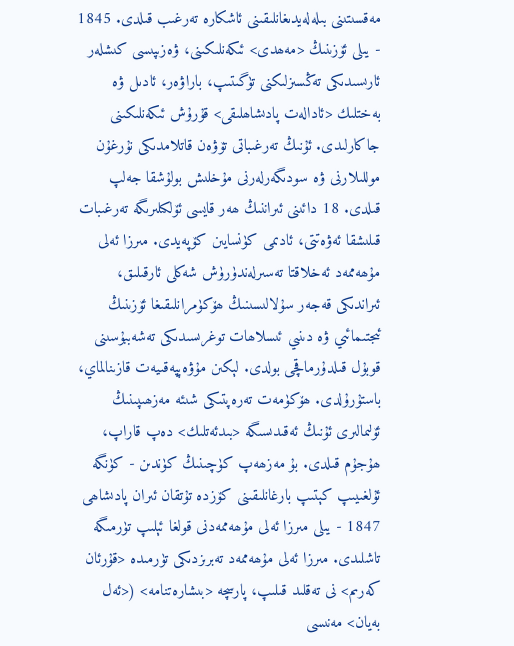مەقسىتىنى بىلەلەيدىغانلىقىنى ئاشكارە تەرغىب قىلدى. 1845 - يىلى ئۆزىنىڭ <مەھدى> ئىكەنلىكىنى، ۋەزىپىسى كىشلەر ئارىسىدىكى تەڭسىزلىكنى تۈگىتىپ، باراۋەر، ئادىل ۋە بەختلىك <ئادالەت پادىشاھلىقى> قۇرۇش ئىكەنلىكىنى جاكارلىدى. ئۇنىڭ تەرغىباتى تۆۋەن قاتلامدىكى نۇرغۇن موللىلارنى ۋە سودىگەرلەرنى مۇخلىش بولۇشقا جەلپ قىلدى. 18 دائىنى ئىراننىڭ ھەر قايسى ئۆلكىلىرىگە تەرغىبات قىلىشقا ئەۋەتتى، ئادىمى كۈنسايىن كۆپەيدى. مىرزا ئەلى مۇھەممەد ئەخلاقتا تەسىرلەندۈرۈش شەكلى ئارقىلىق، ئىراندىكى قەجەر سۇلالىسىنىڭ ھۆكۈمرانلىقىغا ئۆزىنىڭ ئىجتىمائىي ۋە دىنىي ئىسلاھات توغرىسىدىكى تەشەببۇسىنى قوبۇل قىلدۇرماقچى بولدى. لېكىن مۇۋەپپەقىيەت قازىنالماي، باستۇرۇلدى. ھۆكۈمەت تەرەپتىكى شىئە مەزھىپىنىڭ ئۆلىمالىرى ئۇنىڭ ئەقىدىسىگە <بىدئەتلىك> دەپ قاراپ، ھۇجۇم قىلدى. بۇ مەزھەپ كۈچىنىڭ كۈندىن - كۈنگە ئۇلغىيىپ كېتىپ بارغانلىقىنى كۆزدە تۇتقان ئىران پادىشاھى 1847 - يىلى مىرزا ئەلى مۇھەممەدنى قولغا ئېلىپ تۈرمىگە تاشلىدى. مىرزا ئەلى مۇھەممەد تەبرىزدىكى تۈرمىدە <قۇرئان كەرىم> نى تەقلىد قىلىپ، پارسچە <بىشارەتنامە> (<ئەل بەيان> مەنىسى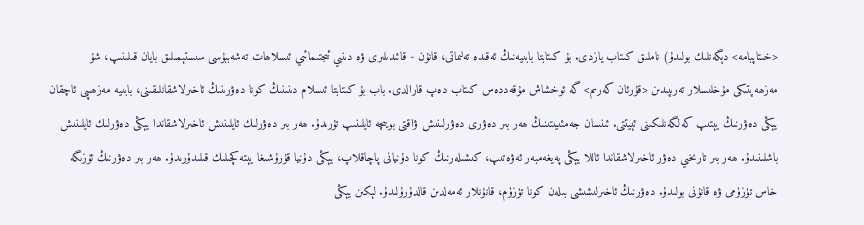<خىتاپبامە> دېگەنلىك بولىدۇ) ناملىق كىتاب يازدى. بۇ كىتابتا بابىيەنىڭ ئەقىدە تەلىماتى، قانۇن - قائىدىلىرى ۋە دىنىي ئىجتىمائىي ئىسلاھات تەشەببۇسى سىستېمىلىق بايان قىلىنىپ، شۇ مەزھەپتىكى مۇخلىسلار تەرىپىدىن <قۇرئان كەرىم> گە ئوخشاش مۇقەددەس كىتاب دەپ قارالدى. باب بۇ كىتابتا ئىسلام دىنىنىڭ كونا دەۋرىنىڭ ئاخىرلاشقانلىقىنى، بابىيە مەزھىپى ئاچقان يېڭى دەۋرنىڭ يېتىپ كەلگەنلىكىنى ئېيتتى. ئىنسان جەمئىيىتىنىڭ ھەر بىر دەۋرى دەۋرلىنىش ۋاقتى بويىچە ئايلىنىپ تۇرىدۇ. ھەر بىر دەۋرلىك ئايلىنىش ئاخىرلاشقاندا يېڭى دەۋرلىك ئايلىنىش باشلىنىدۇ. ھەر بىر تارىخىي دەۋر ئاخىرلاشقاندا ئاللا يېڭى پەيغەمبەر ئەۋەتىپ، كىشىلەرنىڭ كونا دۇنيانى پاچاقلاپ، يېڭى دۇنيا قۇرۇشىغا يېتەكچىلىك قىلىدۇرىدۇ. ھەر بىر دەۋرنىڭ ئۆزىگە خاس تۈزۈمى ۋە قانۇنى بولىدۇ. دەۋرنىڭ ئاخىرلىشىشى بىلەن كونا تۈزۈم، قانۇنلار ئەمەلدىن قالدۇرۇلىدۇ. لېكىن يېڭى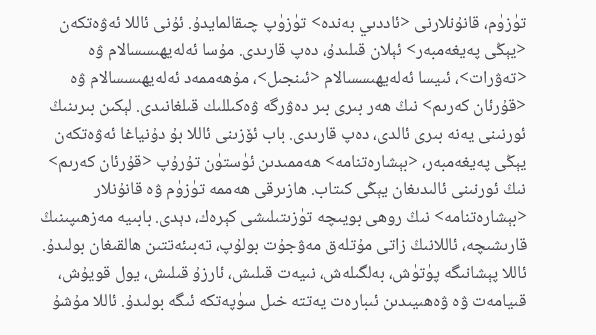تۈزۈم، قانۇنلارنى <ئاددىي بەندە> تۈزۈپ چىقالمايدۇ. ئۇنى ئاللا ئەۋەتكەن <يېڭى پەيغەمبەر> ئېلان قىلىدۇ، دەپ قارىدى. مۇسا ئەلەيھىسسالام ۋە <تەۋرات>، ئىيسا ئەلەيھىسسالام <ئىنجىل>، مۇھەممەد ئەلەيھىسسالام ۋە <قۇرئان كەرىم> نىڭ ھەر بىرى بىر دەۋرگە ۋەكىللىك قىلغانىدى. لېكىن بىرىنىڭ ئورنىنى يەنە بىرى ئالدى، دەپ قارىدى. باب ئۆزىنى ئاللا بۇ دۇنياغا ئەۋەتكەن يېڭى پەيغەمبەر، <بېشارەتنامە> ھەممىدىن ئۈستۈن تۇرۇپ <قۇرئان كەرىم> نىڭ ئورنىنى ئالىدىغان يېڭى كىتاب. ھازىرقى ھەممە تۈزۈم ۋە قانۇنلار <بېشارەتنامە> نىڭ روھى بويىچە تۈزىتىلىشى كېرەك، دېدى. بابىيە مەزھىپىنىڭ قارىشىچە، ئاللانىڭ زاتى مۇتلەق مەۋجۇت بولۇپ، تەبىئەتتىن ھالقىغان بولىدۇ. ئاللا پېشانىگە پۈتۈش، بەلگىلەش، نىيەت قىلىش، ئارزۇ قىلىش، يول قويۇش، قىيامەت ۋە ۋەھىيىدىن ئىبارەت يەتتە خىل سۈپەتكە ئىگە بولىدۇ. ئاللا مۇشۇ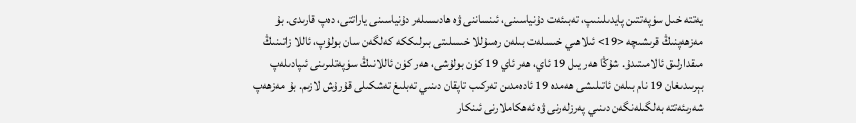يەتتە خىل سۈپەتتىن پايدىلىنىپ، تەبىئەت دۇنياسىنى، ئىنساننى ۋە ھادىسىلەر دۇنياسىنى ياراتتى، دەپ قارىدى. بۇ مەزھەپنىڭ قرىشىچە <19> ئىلاھىي خىسلەت بىلەن رەسۇللا خىسلىتى بىرلىككە كەلگەن سان بولۇپ، ئاللا زاتىنىڭ مىقدارلىق ئالامىتىدۇ. شۇڭا ھەر يىل 19 ئاي، ھەر ئاي 19 كۈن بولۇشى، ھەر كۈن ئاللانىڭ سۈپەتلىرىنى ئىپادىلەپ بېرىىدىغان 19 نام بىلەن ئاتىلىشى ھەمدە 19 ئادەمدىن تەركىب تاپقان دىنىي تەبلىغ تەشكىلى قۇرۇش لازىم. بۇ مەزھەپ شەرىئەتتە بەلگىلەنگەن دىنىي پەرزلەرنى ۋە ئەھكاملارنى ئىنكار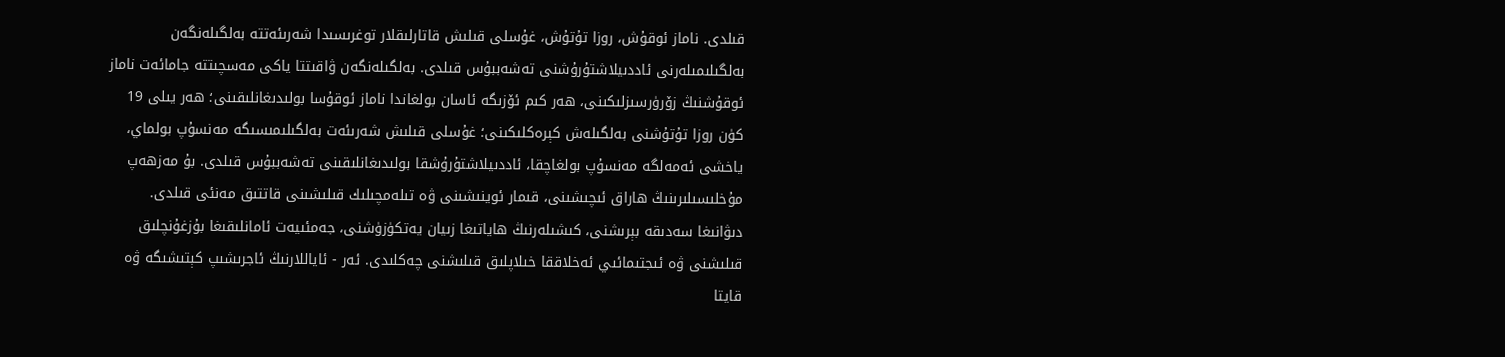قىلدى. ناماز ئوقۇش، روزا تۇتۇش، غۇسلى قىلىش قاتارلىقلار توغرىسىدا شەرىئەتتە بەلگىلەنگەن بەلگىلىمىلەرنى ئاددىيلاشتۇرۇشنى تەشەببۇس قىلدى. بەلگىلەنگەن ۋاقىتتا ياكى مەسچىتتە جامائەت ناماز ئوقۇشنىڭ زۆرۈرسىزلىكىنى، ھەر كىم ئۆزىگە ئاسان بولغاندا ناماز ئوقۇسا بولىدىغانلىقىنى؛ ھەر يىلى 19 كۈن روزا تۇتۇشنى بەلگىلەش كېرەكلىكىنى؛ غۇسلى قىلىش شەرىئەت بەلگىلىمىسىگە مەنسۇپ بولماي، ياخشى ئەمەلگە مەنسۇپ بولغاچقا، ئاددىيلاشتۇرۇشقا بولىدىغانلىقىنى تەشەببۇس قىلدى. بۇ مەزھەپ مۇخلىسىلىرىنىڭ ھاراق ئىچىشىنى، قىمار ئوينىشىنى ۋە تىلەمچىلىك قىلىشىنى قاتتىق مەنئى قىلدى. دىۋانىغا سەدىقە بېرىشنى، كىشىلەرنىڭ ھاياتىغا زىيان يەتكۈزۈشنى، جەمئىيەت ئامانلىقىغا بۇزغۇنچلىق قىلىشنى ۋە ئىجتىمائىي ئەخلاققا خىلاپلىق قىلىشنى چەكلىدى. ئەر - ئاياللارنىڭ ئاجرىشىپ كېتىشىگە ۋە قايتا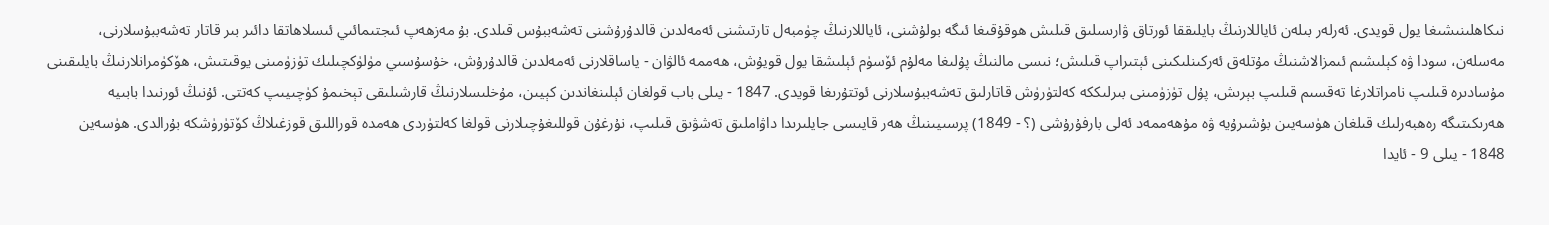نىكاھلىنىشىغا يول قويدى. ئەرلەر بىلەن ئاياللارنىڭ بايلىققا ئورتاق ۋارىسلىق قىلىش ھوقۇقىغا ئىگە بولۇشنى، ئاياللارنىڭ چۈمبەل تارتىشنى ئەمەلدىن قالدۇرۇشنى تەشەببۇس قىلدى. بۇ مەزھەپ ئىجتىمائىي ئىسلاھاتقا دائىر بىر قاتار تەشەببۇسلارنى، مەسلەن، سودا ۋە كېلىشىم ئىمزالاشنىڭ مۇتلەق ئەركىنلىكىنى ئېتىراپ قىلىش؛ نىسى مالنىڭ پۇلىغا مەلۇم ئۆسۈم ئېلىشقا يول قويۇش، ھەممە ئالۋان - ياساقلارنى ئەمەلدىن قالدۇرۇش، خۇسۇسىي مۈلۈكچىلىك تۈزۈمىنى يوقىتىش، ھۆكۈمرانلارنىڭ بايلىقىنى مۇسادىرە قىلىپ نامراتلارغا تەقسىم قىلىپ بېرىش، پۇل تۈزۈمىنى بىرلىككە كەلتۈرۈش قاتارلىق تەشەببۇسلارنى ئوتتۇرىغا قويدى. 1847 - يىلى باب قولغان ئېلىنغاندىن كېيىن، مۇخلىسلارنىڭ قارشىلىقى تېخىمۇ كۈچىيىپ كەتتى. ئۇنىڭ ئورنىدا بابىيە ھەرىكىتىگە رەھبەرلىك قىلغان ھۈسەيىن بۇشىرۇيە ۋە مۇھەممەد ئەلى بارفۇرۇشى (؟ - 1849) پرسىيىنىڭ ھەر قايىسى جايلىرىدا داۋاملىق تەشۋىق قىلىپ، نۇرغۇن قوللىغۇچىلارنى قولغا كەلتۈردى ھەمدە قوراللىق قوزغىلاڭ كۆتۈرۈشكە بۇرالدى. ھۈسەين 1848 - يىلى 9 - ئايدا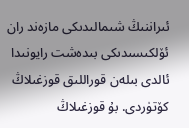ئىراننىڭ شىمالىدىكى مازەند ران ئۆلكىسىدىكى بىدەشت رايونىدا ئالدى بىلەن قوراللىق قوزغىلاڭ كۆتۈردى. بۇ قوزغىلاڭ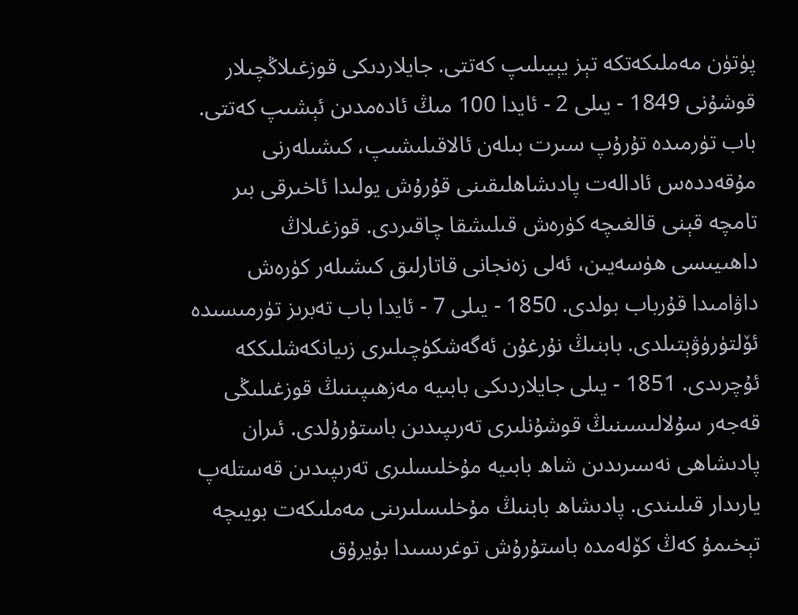پۈتۈن مەملىكەتكە تېز يېيىلىپ كەتتى. جايلاردىكى قوزغىلاڭچىلار قوشۇنى 1849 - يىلى 2 - ئايدا 100 مىڭ ئادەمدىن ئېشىپ كەتتى. باب تۈرمىدە تۇرۇپ سىرت بىلەن ئالاقىلىشىپ، كىشىلەرنى مۇقەددەس ئادالەت پادىشاھلىقىنى قۇرۇش يولىدا ئاخىرقى بىر تامچە قېنى قالغىچە كۈرەش قىلىشقا چاقىردى. قوزغىلاڭ داھىيىسى ھۈسەيىن، ئەلى زەنجانى قاتارلىق كىشىلەر كۈرەش داۋامىدا قۇرباب بولدى. 1850 - يىلى 7 - ئايدا باب تەبرىز تۈرمىسىدە ئۆلتۈرۈۋېتىلدى. بابنىڭ نۇرغۇن ئەگەشكۈچىلىرى زىيانكەشلىككە ئۇچرىدى. 1851 - يىلى جايلاردىكى بابىيە مەزھىپىنىڭ قوزغىلىڭى قەجەر سۇلالىسىنىڭ قوشۇنلىرى تەرىپىدىن باستۇرۇلدى. ئىران پادىشاھى نەسىرىدىن شاھ بابىيە مۇخلىسلىرى تەرىپىدىن قەستلەپ يارىدار قىلىندى. پادىشاھ بابنىڭ مۇخلىسلىرىنى مەملىكەت بويىچە تېخىمۇ كەڭ كۆلەمدە باستۇرۇش توغرىسىدا بۇيرۇق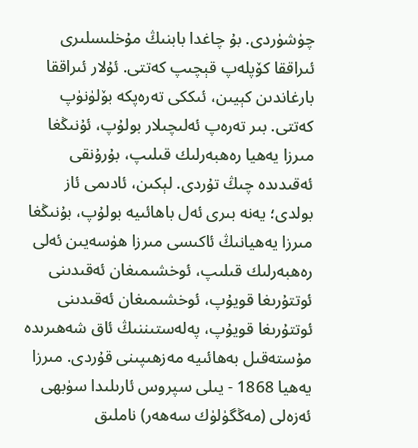چۈشۈردى. بۇ چاغدا بابنىڭ مۇخلىسلىرى ئىراققا كۆپلەپ قېچىپ كەتتى. ئۇلار ئىراققا بارغاندىن كېيىن، ئىككى تەرەپكە بۆلۈنۈپ كەتتى. بىر تەرەپ ئەلىچىلار بولۇپ، ئۇنىڭغا مىرزا يەھيا رەھبەرلىك قىلىپ، بۇرۇنقى ئەقىدىدە چىڭ تۇردى. لېكىن، ئادىمى ئاز بولدى؛ يەنە بىرى ئەل باھائىيە بولۇپ، بۇنىڭغا مىرزا يەھيانىڭ ئاكىسى مىرزا ھۈسەيىن ئەلى رەھبەرلىك قىلىپ، ئوخشىمىغان ئەقىدىنى ئوتتۇرىغا قويۇپ، ئوخشىمىغان ئەقىدىنى ئوتتۇرىغا قويۇپ، پەلەستىننىڭ ئاق شەھىرىدە مۇستەقىل بەھائىيە مەزھىپىنى قۇردى. مىرزا يەھيا 1868 - يىلى سپروس ئارىلىدا سۈبھى ئەزەلى (مەڭگۈلۈك سەھەر) ناملىق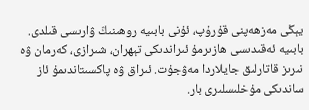يېڭى مەزھەپنى قۇرۇپ، ئۇنى بابىيە روھىنىڭ ۋارىسى قىلدى. بابىيە ئەقىدىسى ھازىرمۇ ئىراندىكى تېھران، شىرازى، كەرمان ۋە نىرىز قاتارلىق جايلاردا مەۋجۇت. ئىراق ۋە پاكسىتاندىمۇ ئاز ساندىكى مۇخلىسلىرى بار.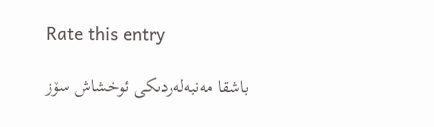Rate this entry

باشقا مەنبەلەردىكى ئوخشاش سۆز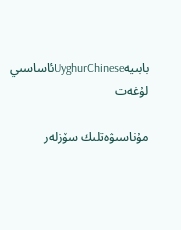بابىيەUyghurChineseئاساسىي لۇغەت

مۇناسىۋەتلىك سۆزلەر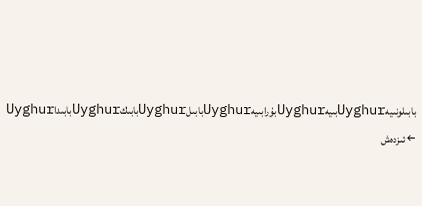بابىلونىيەUyghurبىيەUyghurبۇرابىيەUyghurبابىلUyghurبابىكUyghurبابىداUyghur
← ئىزدەش